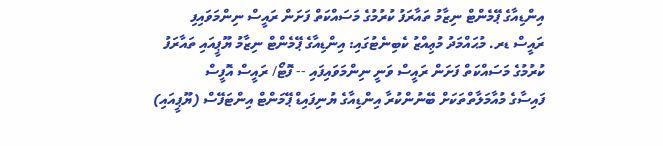އިންޑިއާގެ ޕޭމެންޓް ނިޒާމު ތައާރަފު ކުރުމުގެ މަސައްކަތް ފަށަން ރައީސް ނިންމަވައިފި
ރައީސް ޑރ. މުޙައްމަދު މުޢިއްޒު ކެބިނެޓުގައި: އިންޑިއާގެ ޕޭމެންޓް ނިޒާމު ޔޫޕީއައި ތައާރަފު ކުރުމުގެ މަސައްކަތް ފަށަން ރައީސް ވަނީ ނިންމަވައިފައި -- ފޮޓޯ/ ރައީސް އޮފީސް
ފައިސާގެ މުއާމަލާތްތަކަށް ބޭނުންކުރާ އިންޑިއާގެ ޔުނިފައިޑް ޕޭމަންޓް އިންޓަފޭސް (ޔޫޕީއައި)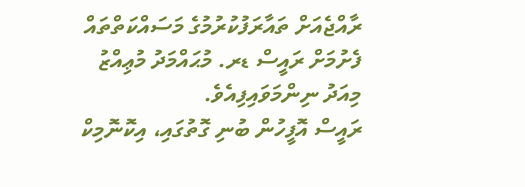ރާއްޖެއަށް ތައާރަފުކުރުމުގެ މަސައްކަތްތައް ފެށުމަށް ރައީސް ޑރ. މުޙައްމަދު މުޢިއްޒު މިއަދު ނިންމަވައިފިއެވެ.
ރައީސް އޮފީހުން ބުނި ގޮތުގައި، އިކޮނޮމިކް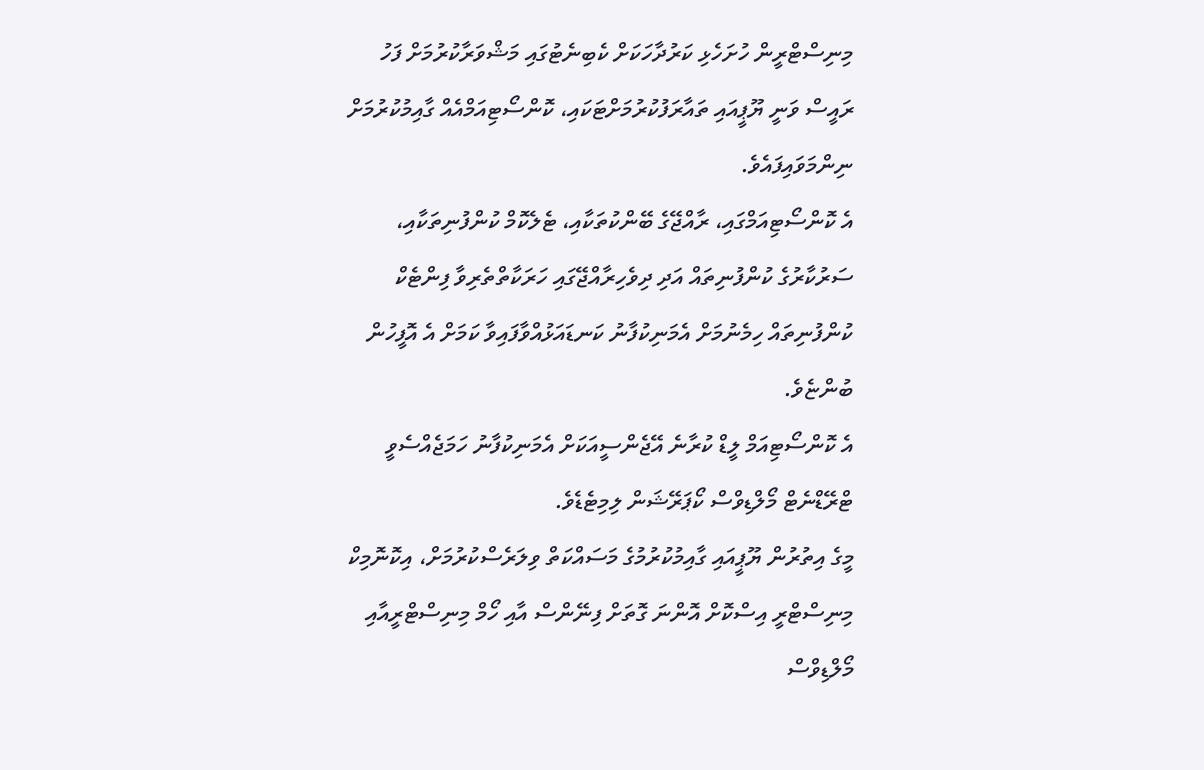މިނިސްޓްރީން ހުށަހެޅި ކަރުދާހަކަށް ކެބިނެޓުގައި މަޝްވަރާކުރުމަށް ފަހު ރައީސް ވަނީ ޔޫޕީއައި ތައާރަފުކުރުމަށްޓަކައި، ކޮންސޯޓިއަމްއެއް ގާއިމުކުރުމަށް ނިންމަވައިފައެވެ.
އެ ކޮންސޯޓިއަމްގައި، ރާއްޖޭގެ ބޭންކުތަކާއި، ޓެލެކޮމް ކުންފުނިތަކާއި، ސަރުކާރުގެ ކުންފުނިތައް އަދި ދިވެހިރާއްޖޭގައި ހަރަކާތްތެރިވާ ފިންޓެކް ކުންފުނިތައް ހިމެނުމަށް އެމަނިކުފާނު ކަނޑައަޅުއްވާފައިވާ ކަމަށް އެ އޮފީހުން ބުންޏެވެ.
އެ ކޮންސޯޓިއަމް ލީޑް ކުރާނެ އޭޖެންސީއަކަށް އެމަނިކުފާނު ހަމަޖެއްސެވީ ޓްރޭޑްނެޓް މޯލްޑިވްސް ކޯޕަރޭޝަން ލިމިޓެޑެވެ.
މީގެ އިތުރުން ޔޫޕީއައި ގާއިމުކުރުމުގެ މަސައްކަތް ވިލަރެސްކުރުމަށް، އިކޮނޮމިކް މިނިސްޓްރީ އިސްކޮށް އޮންނަ ގޮތަށް ފިނޭންސް އާއި ހޯމް މިނިސްޓްރީއާއި މޯލްޑިވްސް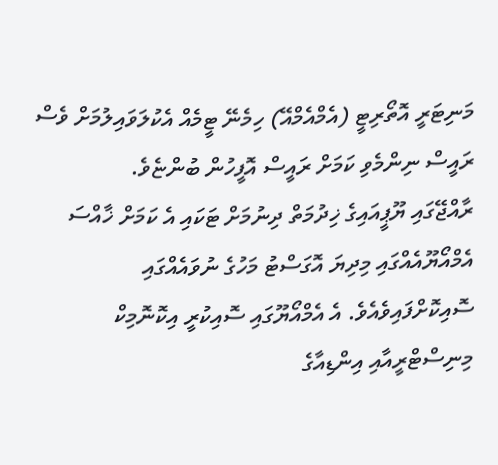މަނިޓަރީ އޮތޯރިޓީ (އެމްއެމްއޭ) ހިމެނޭ ޓީމެއް އެކުލަވައިލުމަށް ވެސް ރައީސް ނިންމެވި ކަމަށް ރައީސް އޮފީހުން ބުންޏެވެ.
ރާއްޖޭގައި ޔޫޕީއައިގެ ޚިދުމަތް ދިނުމަށް ޓަކައި އެ ކަމަށް ޚާއްސަ އެމްއޯޔޫއެއްގައި މިދިޔަ އޮގަސްޓު މަހުގެ ނުވައެއްގައި ސޮއިކޮށްފައިވެއެވެ. އެ އެމްއޯޔޫގައި ސޮއިކުރީ އިކޮނޮމިކް މިނިސްޓްރީއާއި އިންޑިއާގެ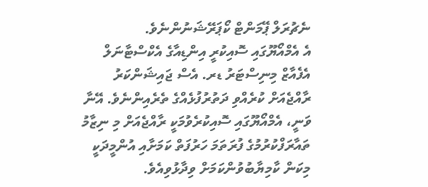ނެޗުރަލް ޕޭމަންޓް ކޯޕަރޭޝަނުންނެވެ.
އެ އެމްއޯޔޫގައި ސޮއިކުރީ އިންޑިއާގެ އެކްސްޓާނަލް އެފެއާޒް މިނިސްޓަރު ޑރ. އެސް ޖައިޝަންކަރު ރާއްޖެއަށް ކުރެއްވި ދަތުރުފުޅެއްގެ ތެރެއިންނެވެ. އޭނާ ވަނީ، އެމްއޯޔޫގައި ސޮއިކުރެވުމަކީ ރާއްޖެއަށް މި ނިޒާމު ތައާރަފްކުރުމުގެ ފުރަތަމަ ހަރުފަތް ކަމަށާއި އުންމީދަކީ މިކަން ކާމިޔާބުވުންކަމަށް ވިދާޅުވިއެވެ.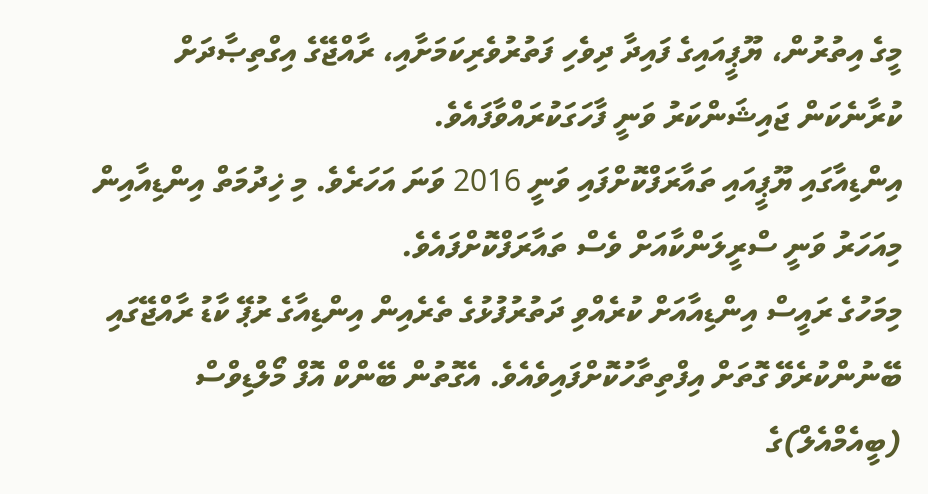މީގެ އިތުރުން، ޔޫޕީއައިގެ ފައިދާ ދިވެހި ފަތުރުވެރިކަމަށާއި، ރާއްޖޭގެ އިގްތިޞާދަށް ކުރާނެކަން ޖައިޝަންކަރު ވަނީ ފާހަގަކުރައްވާފައެވެ.
އިންޑިއާގައި ޔޫޕީއައި ތައާރަފްކޮށްފައި ވަނީ 2016 ވަނަ އަހަރެވެ. މި ޚިދުމަތް އިންޑިއާއިން މިއަހަރު ވަނީ ސްރީލަންކާއަށް ވެސް ތައާރަފްކޮށްފައެވެ.
މިމަހުގެ ރައީސް އިންޑިއާއަށް ކުރެއްވި ދަތުރުފުޅުގެ ތެރެއިން އިންޑިއާގެ ރުޕޭ ކާޑު ރާއްޖޭގައި ބޭނުންކުރެވޭ ގޮތަށް އިފްތިތާހުކޮށްފައިވެއެވެ. އެގޮތުން ބޭންކް އޮފް މޯލްޑިވްސް (ބީއެމްއެލް)ގެ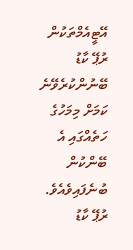އޭޓީއެމްތަކުން ރުޕޭ ކާޑު ބޭނުންކުރެވޭނެ ކަމަށް މިމަހުގެ ހަތެއްގައި އެ ބޭންކުން ބުނެފައިވެއެވެ.
ރުޕޭ ކާޑު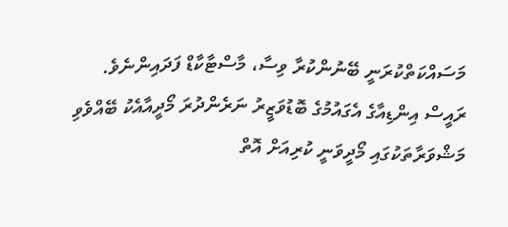މަސައްކަތްކުރަނީ ބޭނުންކުރާ ވިސާ، މާސްޓާކާޑް ފަދައިންނެވެ.
ރައީސް އިންޑިއާގެ އެގައުމުގެ ބޮޑުވަޒީރު ނަރެންދުރަ މޯދީއާއެކު ބޭއްވެވި މަޝްވަރާތަކުގައި މޯދީވަނީ ކުރިއަށް އޮތް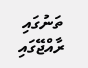ތަނުގައި ރާއްޖޭގައި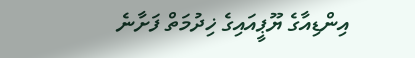އިންޑިއާގެ ޔޫޕީއައިގެ ޚިދުމަތް ފަށާނެ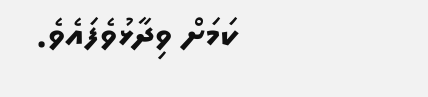ކަމަށް ވިދާޅުވެފައެވެ.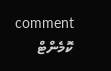comment ކޮމެންޓް